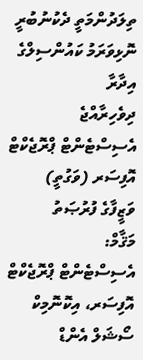ތިލަދުންމަތީ ދެކުނުބުރީ ނޮޅިވަރަމު ކައުންސިލްގެ އިދާރާ
ދިވެހިރާއްޖެ
އެސިސްޓެންޓް ޕްރޮޖެކްޓް އޮފިސަރ (ވަގުތީ)
ވަޒީފާގެ ފުރުޞަތު
މަޤާމް:
އެސިސްޓެންޓް ޕްރޮޖެކްޓް އޮފިސަރ، އިކޮނޮމިކް ސޯޝަލް އެންޑް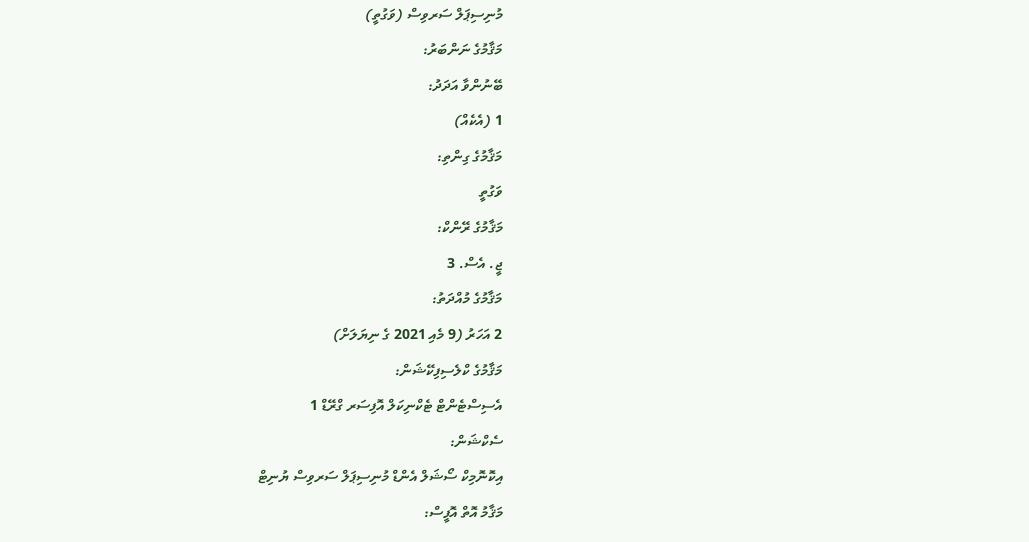މުނިސިޕަލް ސަރވިސް (ވަގުތީ)
މަޤާމުގެ ނަންބަރު:
ބޭނުންވާ އަދަދު:
1 (އެކެއް)
މަޤާމުގެ ގިންތި:
ވަގުތީ
މަޤާމުގެ ރޭންކް:
ޖީ. އެސް. 3
މަޤާމުގެ މުއްދަތު:
2 އަހަރު (9 މެއި 2021 ގެ ނިޔަލަށް)
މަޤާމުގެ ކްލެސިފިކޭޝަން:
އެސިސްޓެންޓް ޓެކްނިކަލް އޮފިސަރ ގްރޭޑް 1
ސެކްޝަން:
އިކޮނޮމިކް ސޯޝަލް އެންޑް މުނިސިޕަލް ސަރވިސް ޔުނިޓް
މަޤާމު އޮތް އޮފީސް: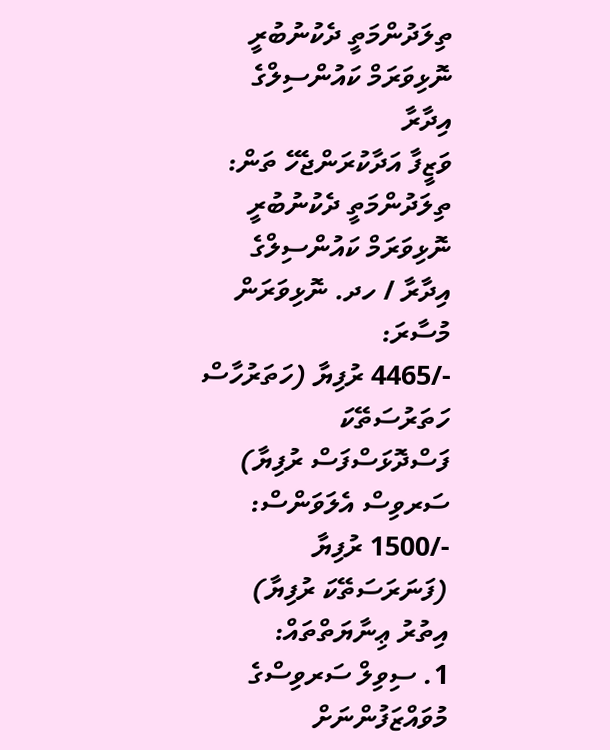ތިލަދުންމަތީ ދެކުނުބުރީ ނޮޅިވަރަމް ކައުންސިލްގެ އިދާރާ
ވަޒީފާ އަދާކުރަންޖެހޭ ތަން:
ތިލަދުންމަތީ ދެކުނުބުރީ ނޮޅިވަރަމް ކައުންސިލްގެ އިދާރާ / ހދ. ނޮޅިވަރަން
މުސާރަ:
-/4465 ރުފިޔާ (ހަތަރުހާސް ހަތަރުސަތޭކަ ފަސްދޮޅަސްފަސް ރުފިޔާ)
ސަރވިސް އެލަވަންސް:
-/1500 ރުފިޔާ (ފަނަރަސަތޭކަ ރުފިޔާ)
އިތުރު ޢިނާޔަތްތައް:
1. ސިވިލް ސަރވިސްގެ މުވައްޒަފުންނަށް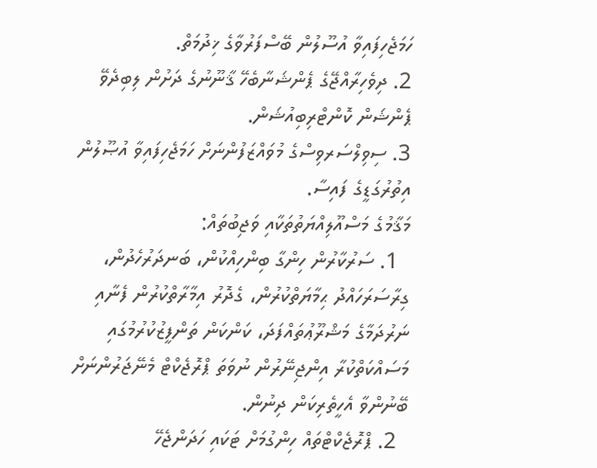ހަމަޖެހިފައިވާ އުސޫލުން ބޭސްފަރުވާގެ ޚިދުމަތް.
2. ދިވެހިރާއްޖޭގެ ޕެންޝަނާބެހޭ ޤާނޫނުގެ ދަށުން ލިބިދެވޭ ޕެންޝަން ކޮންޓްރިބިއުޝަން.
3. ސިވިލްސަރވިސްގެ މުވައްޒަފުންނަށް ހަމަޖެހިފައިވާ އުޞޫލުން އިތުރުގަޑީގެ ފައިސާ.
މަޤާމުގެ މަސްއޫލިއްޔަތުތަކާއި ވަޖިބުތައް:
  1. ސަރުކާރުން ހިންގާ ބިންހިއްކުން، ބަނދަރުހެދުން، ގިރާސަރަހައްދު ޙިމާޔަތްކުރުން، ގެދޮރު އިމާރާތްކުރުން ފެނާއި ނަރުދަމާގެ މަޝްރޫޢުތައްފަދަ، ކަންކަން ތަންފީޒުކުރުމުގައި މަސައްކަތްކުރާ އިންޖިނޭރުން ނުވަތަ ޕްރޮޖެކްޓް މެނޭޖަރުންނަށް ބޭނުންވާ އެހީތެރިކަން ދިނުން.
  2. ޕްރޮޖެކްޓްތައް ހިންގުމަށް ޓަކައި ހަދަންޖެހޭ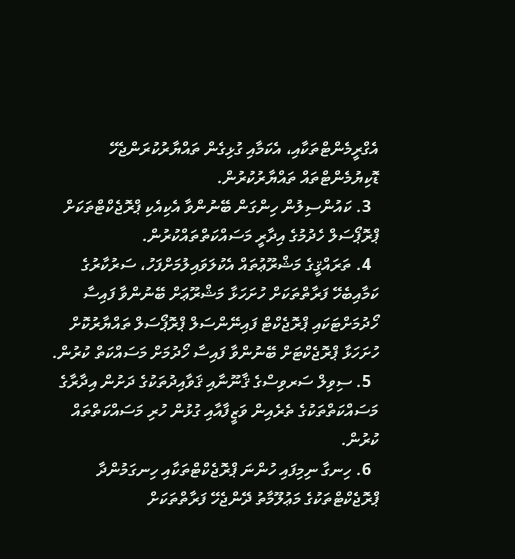އެގްރީމެންޓްތަކާއި، އެކަމާއި ގުޅިގެން ތައްޔާރުކުރަންޖެހޭ ޑޮކިޔުމެންޓްތައް ތައްޔާރުކުރުން.
  3. ކައުންސިލުން ހިންގަން ބޭނުންވާ އެކިއެކި ޕްރޮޖެކްޓްތަކަށް ޕްރޮޕޯސަލް ހެދުމުގެ އިދާރީ މަސައްކަތްތައްކުރުން.
  4. ތަރައްޤީގެ މަޝްރޫޢުތައް އެކުލަވައިލުމަށްފަހު، ސަރުކާރުގެ ކަމާއިބެހޭ ފަރާތްތަކަށް ހުށަހަޅާ މަޝްރޫޢަށް ބޭނުންވާ ފައިސާ ހޯދުމަށްޓަކައި ޕްރޮޖެކްޓް ފައިނޭންސަލް ޕްރޮޕޯސަލް ތައްޔާރުކޮށް ހުށަހަޅާ ޕްރޮޖެކްޓަށް ބޭނުންވާ ފައިސާ ހޯދުމަށް މަސައްކަތް ކުރުން.
  5. ސިވިލް ސަރވިސްގެ ޤާނޫނާއި ޤަވާއިދުތަކުގެ ދަށުން އިދާރާގެ މަސައްކަތްތަކުގެ ތެރެއިން ވަޒީފާއާއި ގުޅުން ހުރި މަސައްކަތްތައް ކުރުން.
  6. ހިނގާ ނިމިފައި ހުންނަ ޕްރޮޖެކްޓްތަކާއި ހިނގަމުންދާ ޕްރޮޖެކްޓްތަކުގެ މަޢުލޫމާތު ދޭންޖެހޭ ފަރާތްތަކަށް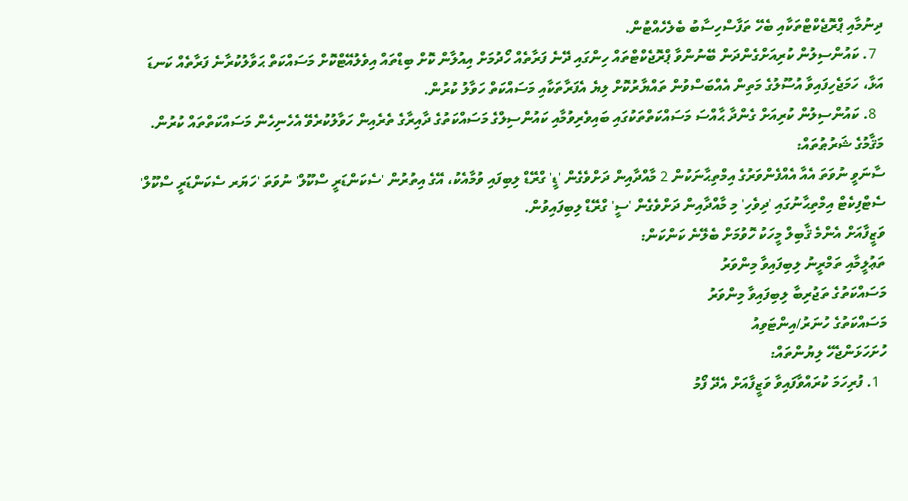ދިނުމާއި ޕްރޮޖެކްޓްތަކާއި ބެހޭ ތަފާސްހިސާބު ބެލެހެއްޓުން.
  7. ކައުންސިލުން ކުރިއަށްގެންދަން ބޭނުންވާ ޕްރޮޖެކްޓްތައް ހިންގައި ދޭނެ ފަރާތެއް ހޯދުމަށް އިއުލާން ކޮށް ބިޑްތައް އިވެލުއޭޓްކޮށް މަސައްކަތް ޙަވާލުކުރާނެ ފަރާތެއް ކަނޑަ އަޅާ، ހަމަޖެހިފައިވާ އުސޫލުގެ މަތިން އެއްބަސްވުން ތައްޔާރުކޮށް ލިޔެ އެފަރާތަކާއި މަސައްކަތް ހަވާލު ކުރުން.
  8. ކައުންސިލުން ކުރިއަށް ގެންދާ ޙާއްސަ މަސައްކަތްތަކުގައި ބައިވެރިވުމާއި ކައުންސިލްގެ މަސައްކަތުގެ ދާއިރާގެ ތެރެއިން ހަވާލުކުރެވޭ އެހެނިހެން މަސައްކަތްތައް ކުރުން.
މަޤާމުގެ ޝަރުޠުތައް:
ސާނަވީ ނުވަތަ އެއާ އެއްފެންވަރުގެ އިމްތިޙާނަކުން 2 މާއްދާއިން ދަށްވެގެން 'ޑީ' ގްރޭޑް ލިބިފައި ވުމާއެކު، އޭގެ އިތުރުން 'ސެކަންޑަރީ ސްކޫލް' ނުވަތަ 'ހަޔަރ ސެކަންޑަރީ ސްކޫލް' ސެޓްފިކެޓް އިމްތިޙާނުގައި 'ދިވެހި' މި މާއްދާއިން ދަށްވެގެން 'ސީ' ގްރޭޑް ލިބިފައިވުން.
ވަޒީފާއަށް އެންމެ ޤާބިލް މީހަކު ހޮވުމަށް ބެލޭނެ ކަންކަން:
ތަޢުލީމާއި ތަމްރީނު ލިބިފައިވާ މިންވަރު
މަސައްކަތުގެ ތަޖުރިބާ ލިބިފައިވާ މިންވަރު
މަސައްކަތުގެ ހުނަރު/އިންޓަވިއު
ހުށަހަޅަންޖެހޭ ލިޔުންތައް:
  1. ފުރިހަމަ ކުރައްވާފައިވާ ވަޒީފާއަށް އެދޭ ފޯމު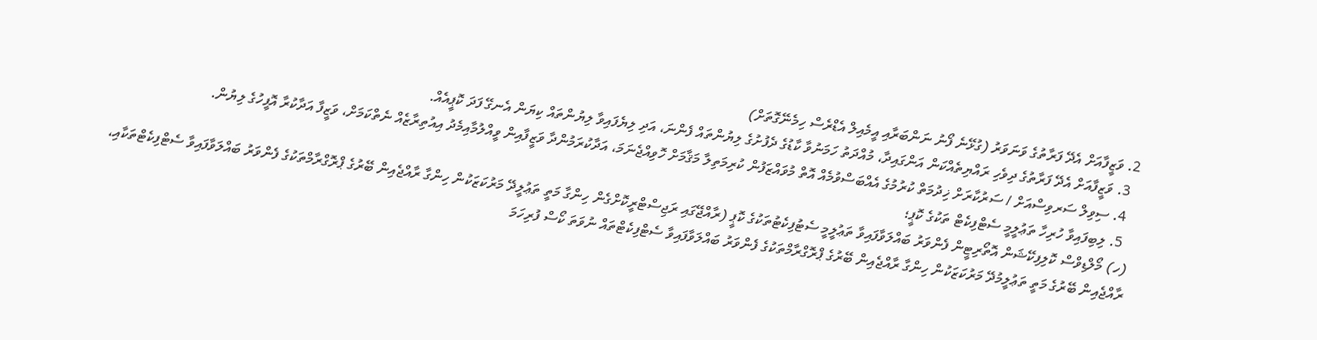2. ވަޒީފާއަށް އެދޭ ފަރާތުގެ ވަނަވަރު (ގުޅޭނެ ފޯނު ނަންބަރާއި އީމެއިލް އެޑްރެސް ހިމެނޭގޮތަށް)
  3. ވަޒީފާއަށް އެދޭ ފަރާތުގެ ދިވެހި ރައްޔިތެއްކަން އަންގައިދާ، މުއްދަތު ހަމަނުވާ ކާޑުގެ ދެފުށުގެ ލިޔުންތައް ފެންނަ، އަދި ލިޔެފައިވާ ލިޔުންތައް ކިޔަން އެނގޭ ފަދަ ކޮޕީއެއް.
  4. ސިވިލް ސަރވިސްއަށް / ސަރުކާރަށް ޚިދުމަތް ކުރުމުގެ އެއްބަސްވުމެއް އޮތް މުވައްޒަފުން ކުރިމަތިލާ މަޤާމަށް ހޮވިއްޖެނަމަ، އަދާކުރަމުންދާ ވަޒީފާއިން ވީއްލުމާއިމެދު އިއުތިރާޒެއް ނެތްކަމަށް، ވަޒީފާ އަދާކުރާ އޮފީހުގެ ލިޔުން.
  5. ލިބިފައިވާ ހުރިހާ ތަޢުލީމީ ސެޓްފިކެޓް ތަކުގެ ކޮޕީ؛
(ހ) މޯލްޑިވްސް ކޮލިފިކޭޝަން އޮތޯރިޓީން ފެންވަރު ބައްލަވާފައިވާ ތަޢުލީމީ ސެޓުފިކެޓުތަކުގެ ކޮޕީ (ރާއްޖޭގައި ރަޖިސްޓްރީކޮށްގެން ހިންގާ މަތީ ތަޢުލީދޭ މަރުކަޒަކުން ހިންގާ ރާއްޖެއިން ބޭރުގެ ޕްރޮގްރާމްތަކުގެ ފެންވަރު ބައްލަވާފައިވާ ސެޓްފިކެޓްތަކާއި، ރާއްޖެއިން ބޭރުގެ މަތީ ތަޢުލީމުދޭ މަރުކަޒަކުން ހިންގާ ރާއްޖެއިން ބޭރުގެ ޕްރޮގްރާމްތަކުގެ ފެންވަރު ބައްލަވާފައިވާ ސެޓްފިކެޓްތައް ނުވަތަ ކޯސް ފުރިހަމަ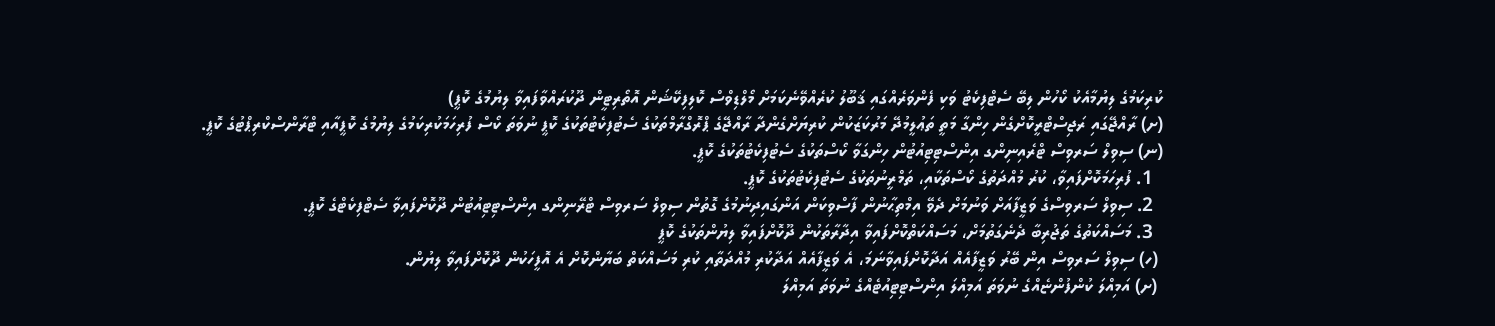ކުރިކަމުގެ ލިޔުމާއެކު ކޯހުން ލިބޭ ސެޓްފިކެޓު ވަކި ފެންވަރެއްގައި ޤަބޫލު ކުރެއްވޭނެކަމަށް މޯލްޑިވްސް ކޮލިފިކޭޝަން އޮތޯރިޓީން ދޫކުރައްވާފައިވާ ލިޔުމުގެ ކޮޕީ)
(ށ) ރާއްޖޭގައި ރަޖިސްޓްރީކޮށްގެން ހިންގާ މަތީ ތަޢުލީމުދޭ މަރުކަޒަކުން ކުރިޔަށްގެންދާ ރާއްޖޭގެ ޕްރޮގްރާމްތަކުގެ ސެޓުފިކެޓުތަކުގެ ކޮޕީ ނުވަތަ ކޯސް ފުރިހަމަކުރިކަމުގެ ލިޔުމުގެ ކޮޕީއާއި ޓްރާންސްކްރިޕްޓުގެ ކޮޕީ.
(ނ) ސިވިލް ސަރވިސް ޓްރެއިނިންގ އިންސްޓިޓިއުޓުން ހިންގަވާ ކޯސްތަކުގެ ސެޓުފިކެޓުތަކުގެ ކޮޕީ.
  1. ފުރިހަމަކޮށްފައިވާ، ކުރު މުއްދަތުގެ ކޯސްތަކާއި، ތަމްރީނުތަކުގެ ސެޓުފިކެޓުތަކުގެ ކޮޕީ.
  2. ސިވިލް ސަރވިސްގެ ވަޒީފާއަށް ވަނުމަށް ދެވޭ އިމްތިޙާނުން ފާސްވިކަން އަންގައިދިނުމުގެ ގޮތުން ސިވިލް ސަރވިސް ޓްރޭނިންގ އިންސްޓިޓިއުޓުން ދޫކޮށްފައިވާ ސެޓްފިކެޓްގެ ކޮޕީ.
  3. މަސައްކަތުގެ ތަޖުރިބާ ދެނެގަތުމަށް، މަސައްކަތްކޮށްފައިވާ އިދާރާތަކުން ދޫކޮށްފައިވާ ލިޔުންތަކުގެ ކޮޕީ
 (ހ) ސިވިލް ސަރވިސް އިން ބޭރު ވަޒީފާއެއް އަދާކޮށްފައިވާނަމަ، އެ ވަޒީފާއެއް އަދާކުރި މުއްދަތާއި ކުރި މަސައްކަތް ބަޔާންކޮށް އެ އޮފީހަކުން ދޫކޮށްފައިވާ ލިޔުން.
 (ށ) އަމިއްލަ ކުންފުންޏެއްގެ ނުވަތަ އަމިއްލަ އިންސްޓިޓިއުޓެއްގެ ނުވަތަ އަމިއްލަ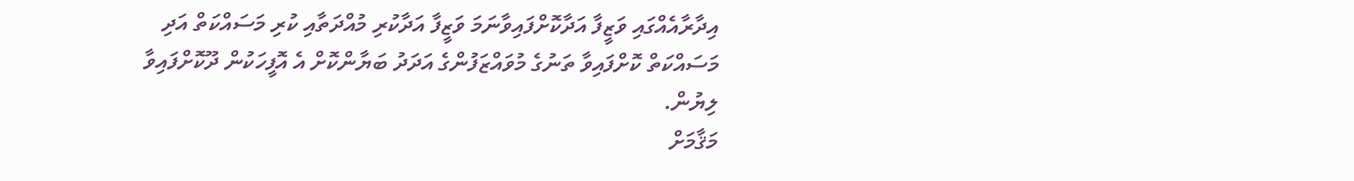އިދާރާއެއްގައި ވަޒީފާ އަދާކޮށްފައިވާނަމަ ވަޒީފާ އަދާކުރި މުއްދަތާއި ކުރި މަސައްކަތް އަދި މަސައްކަތް ކޮށްފައިވާ ތަނުގެ މުވައްޒަފުންގެ އަދަދު ބަޔާންކޮށް އެ އޮފީހަކުން ދޫކޮށްފައިވާ ލިޔުން.
މަޤާމަށް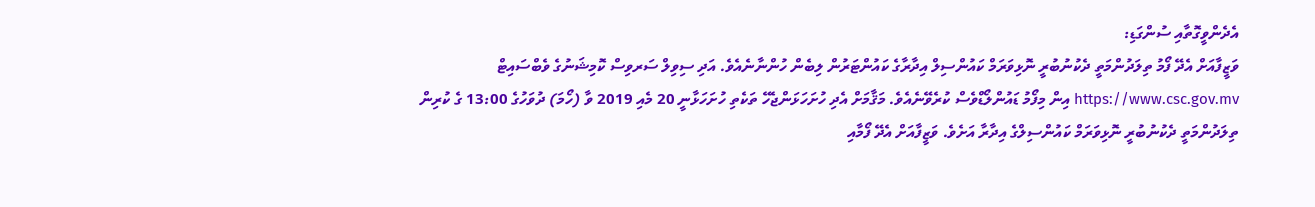އެދެންވީގޮތާއި ސުންގަޑި:
ވަޒީފާއަށް އެދޭ ފޯމު ތިލަދުންމަތީ ދެކުނުބުރީ ނޮޅިވަރަމް ކައުންސިލް އިދާރާގެ ކައުންޓަރުން ލިބެން ހުންނާނެއެވެ. އަދި ސިވިލް ސަރވިސް ކޮމިޝަނުގެ ވެބްސައިޓް https://www.csc.gov.mv އިން މިފޯމު ޑައުންލޯޑްވެސް ކުރެވޭނެއެވެ. މަޤާމަށް އެދި ހުށަހަޅަންޖެހޭ ތަކެތި ހުށަހަޅާނީ 20 މެއި 2019 ވާ (ހޯމަ) ދުވަހުގެ 13:00 ގެ ކުރިން ތިލަދުންމަތީ ދެކުނުބުރީ ނޮޅިވަރަމް ކައުންސިލްގެ އިދާރާ އަށެވެ. ވަޒީފާއަށް އެދޭ ފޯމާއި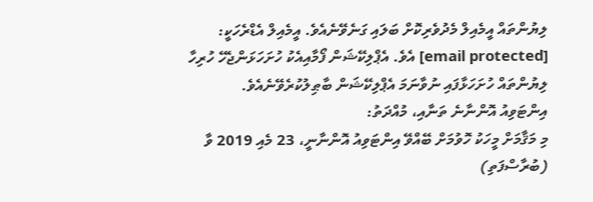ލިޔުންތައް އީމެއިލް މެދުވެރިކޮށް ބަލައި ގަނެވޭނެއެވެ. އީމެއިލް އެޑްރެހަކީ: [email protected] އެވެ. އެޕްލިކޭޝަން ފޯމާއިއެކު ހުށަހަޅަންޖެހޭ ހުރިހާ ލިޔުންތައް ހުށަހަޅާފައި ނުވާނަމަ އެޕްލިކޭޝަން ބާޠިލުކުރެވޭނެއެވެ.
އިންޓަވިއު އޮންނާނެ ތަނާއި، މުއްދަތު:
މި މަޤާމަށް މީހަކު ހޮވުމަށް ބޭއްވޭ އިންޓަވިއު އޮންނާނީ، 23 މެއި 2019 ވާ (ބުރާސްފަތި)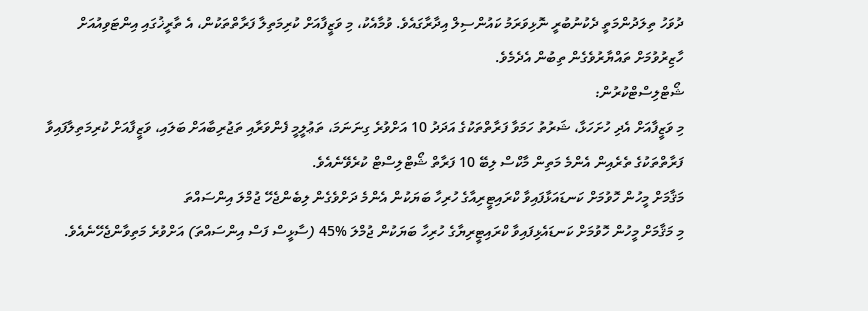ދުވަހު ތިލަދުންމަތީ ދެކުނުބުރީ ނޮޅިވަރަމު ކައުންސިލް އިދާރާގައެވެ. ވުމާއެކު، މި ވަޒީފާއަށް ކުރިމަތިލާ ފަރާތްތަކުން، އެ ތާރީޚުގައި އިންޓަވިއުއަށް ހާޒިރުވުމަށް ތައްޔާރުވެގެން ތިބުން އެދެމެވެ.
ޝޯޓްލިސްޓްކުރުން:
މި ވަޒީފާއަށް އެދި ހުށަހަޅާ، ޝަރުތު ހަމަވާ ފަރާތްތަކުގެ އަދަދު 10 އަށްވުރެ ގިނަނަމަ، ތަޢުލީމީ ފެންވަރާއި ތަޖުރިބާއަށް ބަލައި، ވަޒީފާއަށް ކުރިމަތިލާފައިވާ ފަރާތްތަކުގެ ތެރެއިން އެންމެ މަތިން މާކްސް ލިބޭ 10 ފަރާތް ޝޯޓްލިސްޓް ކުރެވޭނެއެވެ.
މަޤާމަށް މީހުން ހޮވުމަށް ކަނޑައަޅާފައިވާ ކްރައިޓީރިއާގެ ހުރިހާ ބަޔަކުން އެންމެ ދަށްވެގެން ލިބެންޖެހޭ ޖުމްލަ އިންސައްތަ
މި މަޤާމަށް މީހުން ހޮވުމަށް ކަނޑައެޅިފައިވާ ކްރައިޓީރިޔާގެ ހުރިހާ ބަޔަކުން ޖުމްލަ %45 (ސާޅީސް ފަސް އިންސައްތަ) އަށްވުރެ މަތިވާންޖެހޭނެއެވެ.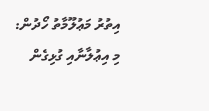އިތުރު މަޢުލޫމާތު ހޯދުން:
މި އިޢުލާނާއި ގުޅިގެން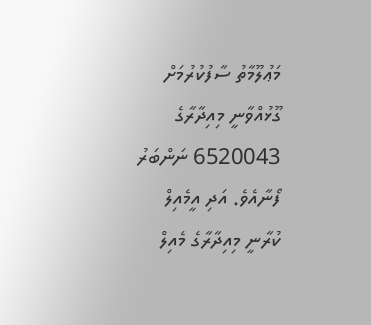މަޢުލޫމާތު ސާފުކުރުމަށް ގޫޅުއްވާނީ މިއިދާރާގެ 6520043 ނަންބަރު ފޯނާއެވެ. އަދި އީމެއިލް ކުރާނީ މިއިދާރާގެ މެއިލް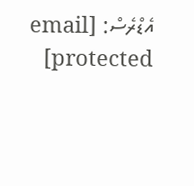އެޑްރެސް: [email protected]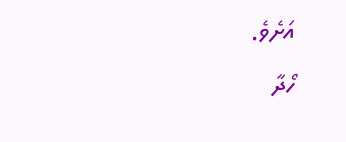އަށެވެ.
ހޯދާ